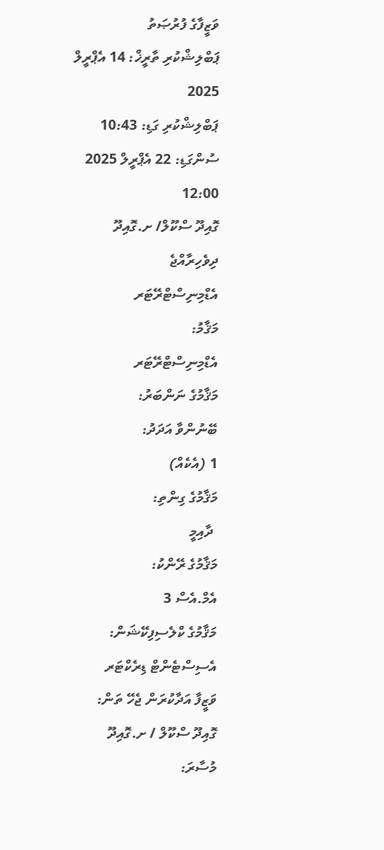ވަޒީފާގެ ފުރުޞަތު
ޕަބްލިޝްކުރި ތާރީޚް: 14 އެޕްރީލް 2025
ޕަބްލިޝްކުރި ގަޑި: 10:43
ސުންގަޑި: 22 އެޕްރީލް 2025 12:00
ގޮއިދޫ ސްކޫލް/ ށ.ގޮއިދޫ
ދިވެހިރާއްޖެ
އެޑްމިނިސްޓްރޭޓަރ
މަޤާމު:
އެޑްމިނިސްޓްރޭޓަރ
މަޤާމުގެ ނަންބަރު:
ބޭނުންވާ އަދަދު:
1 (އެކެއް)
މަޤާމުގެ ގިންތި:
 ދާއިމީ
މަޤާމުގެ ރޭންކު:
އެމް.އެސް 3
މަޤާމުގެ ކްލެސިފިކޭޝަން:
އެސިސްޓެންޓް ޑިރެކްޓަރ
ވަޒީފާ އަދާކުރަން ޖެހޭ ތަން:
ގޮއިދޫ ސްކޫލް / ށ.ގޮއިދޫ
މުސާރަ: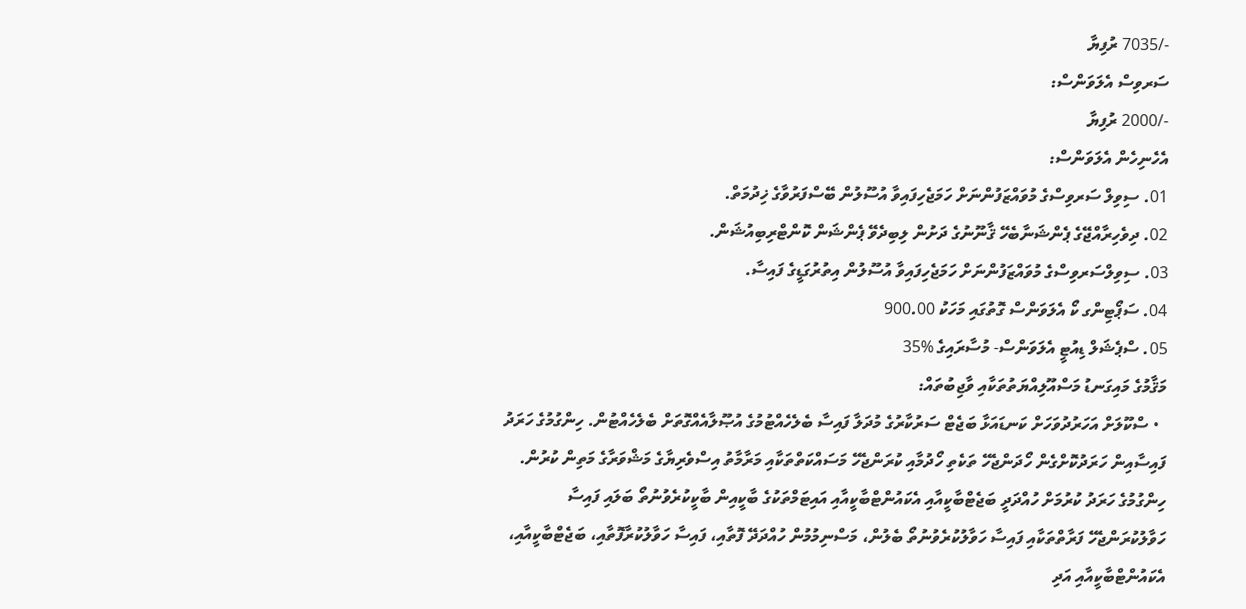-/7035 ރުފިޔާ
ސަރވިސް އެލަވަންސް:
-/2000 ރުފިޔާ
އެހެނިހެން އެލަވަންސް:
01. ސިވިލް ސަރވިސްގެ މުވައްޒަފުންނަށް ހަމަޖެހިފައިވާ އުސޫލުން ބޭސްފަރުވާގެ ޚިދުމަތް.
02. ދިވެހިރާއްޖޭގެ ޕެންޝަނާބެހޭ ޤާނޫނުގެ ދަށުން ލިބިދެވޭ ޕެންޝަން ކޮންޓްރިބިއުޝަން.
03. ސިވިލްސަރވިސްގެ މުވައްޒަފުންނަށް ހަމަޖެހިފައިވާ އުސޫލުން އިތުރުގަޑީގެ ފައިސާ.
04. ސަޕޯޓިންގ ކޯ އެލަވަންސް ގޮތުގައި މަހަކު 900.00
05. ސްޕެޝަލް ޑިއުޓީ އެލަވަންސް- މުސާރައިގެ %35
މަޤާމުގެ މައިގަނޑު މަސްއޫލިއްޔަތުތަކާއި ވާޖިބުތައް:
  • ސްކޫލަށް އަހަރުދުވަހަށް ކަނޑައަޅާ ބަޖެޓް ސަރުކާރުގެ މުދަލާ ފައިސާ ބެލެހެއްޓުމުގެ އުޞޫލާއެއްގޮތަށް ބެލެހެއްޓުން. ހިންގުމުގެ ހަރަދު ފައިސާއިން ހަރަދުކޮށްގެން ހޯދަންޖެހޭ ތަކެތި ހޯދުމާއި ކުރަންޖެހޭ މަސައްކަތްތަކާއި މަރާމާތު އިސްވެރިޔާގެ މަޝްވަރާގެ މަތިން ކުރުން. ހިންގުމުގެ ހަރަދު ކުރުމަށް ހުއްދަދީ ބަޖެޓްބާކީއާއި އެކައުންޓްބާކީއާއި އައިޓަމްތަކުގެ ބާކީއިން ބާކީކުރެވުނުތޯ ބަލައި ފައިސާ ހަވާލުކުރަންޖެހޭ ފަރާތްތަކާއި ފައިސާ ހަވާލުކުރެވުނުތޯ ބެލުން، މަސްނިމުމުން ހުއްދަދޭ ފޮތާއި، ފައިސާ ހަވާލުކުރާފޮތާއި، ބަޖެޓްބާކީއާއި، އެކައުންޓްބާކީއާއި އަދި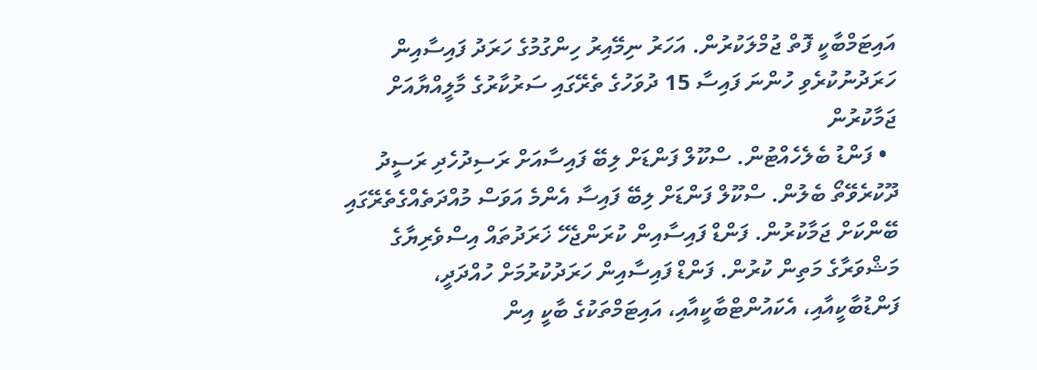އައިޓަމްބާކީ ފޮތް ޖުމްލަކުރުން. އަހަރު ނިމޭއިރު ހިންގުމުގެ ހަރަދު ފައިސާއިން ހަރަދުނުކުރެވި ހުންނަ ފައިސާ 15 ދުވަހުގެ ތެރޭގައި ސަރުކާރުގެ މާލީއްޔާއަށް ޖަމާކުރުން
  • ފަންޑު ބެލެހެއްޓުން. ސްކޫލް ފަންޑަށް ލިބޭ ފައިސާއަށް ރަސިދުހެދި ރަސީދު ދޫކުރެވޭތޯ ބެލުން. ސްކޫލް ފަންޑަށް ލިބޭ ފައިސާ އެންމެ އަވަސް މުއްދަތެއްގެތެރޭގައި ބޭންކަށް ޖަމާކުރުން. ފަންޑް ފައިސާއިން ކުރަންޖެހޭ ޚަރަދުތައް އިސްވެރިޔާގެ މަޝްވަރާގެ މަތިން ކުރުން. ފަންޑް ފައިސާއިން ހަރަދުކުރުމަށް ހުއްދަދީ، ފަންޑުބާކީއާއި، އެކައުންޓްބާކީއާއި، އައިޓަމްތަކުގެ ބާކީ އިން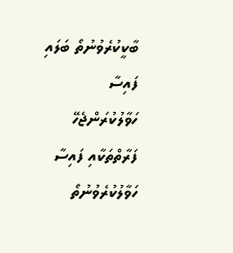ބާކީކުރެވުނުތޯ ބަލައި ފައިސާ ހަވާލުކުރަންޖެހޭ ފަރާތްތަކާއި ފައިސާ ހަވާލުކުރެވުނުތޯ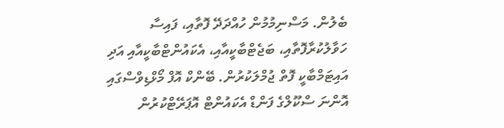ބެލުން. މަސްނިމުމުން ހުއްދަދޭ ފޮތާއި، ފައިސާ ހަވާލުކުރާފޮތާއި، ބަޖެޓްބާކީއާއި، އެކައުންޓްބާކީއާއި އަދި އައިޓަމްބާކީ ފޮތް ޖުމްލަކުރުން. ބޭންކް އޮފް މޯޅްޑިވްސްގައި އޮންނަ ސްކޫލްގެ ފަންޑް އެކައުންޓް އޮޕަރޭޓްކުރުން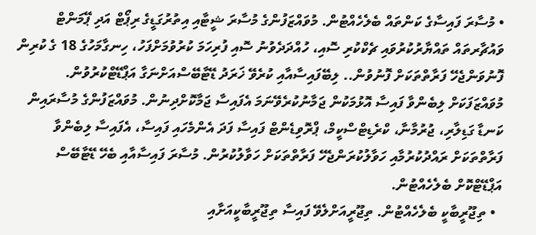• މުސާރަ ފައިސާގެ ކަންތައް ބެލެހެއްޓުން. މުވައްޒަފުންގެ މުސާރަ ޝީޓާއި އިތުރުގަޑީގެ ރިޕޯޓް އަދި ޕޭމަންޓް ވައުޗާރތައް ތައްޔާރުކުރުވައި ޗެކްކުރި ސޮއި، ހުއްދަދެވުނު ސޮއި ފުރިހަމަ ކުރުވުމަށްފަހު، ހިނގާމަހުގެ 18 ގެ ކުރިން ފޮނުވަންޖެހޭ ފަރާތްތަކަށް ފޮނުވުން.. ލިބޭފައިސާއާއި ކުރެވޭ ޚަރަދު ޑޭޓާބޭސްއަށްނަގާ އަޕްޑޭޓްކުރުވުން. މުވައްޒަފަކަށް ލިބެންވާ ފައިސާ އޮޅުމަކުން ޖަމާނުކުރެވޭނަމަ އެފައިސާ ޖަމާކޮށްދިނުން. މުވައްޒަފުންގެ މުސާރައިން ކަނޑާ ގަޑިލާރި، ޖުރުމާނާ، ކްރެޑިޓްސްކީމް، ޕްރޮވިޑެންޓް ފައިސާ ފަދަ އެންމެހައި ފައިސާ، އެފައިސާ ލިބެންވާ ފަރާތްތަކަށް ރައްދުކުރުމާއި ހަވާލުކުރަންޖެހޭ ފަރާތްތަކަށް ހަވާލުކުރުން. މުސާރަ ފައިސާއާއި ބެހޭ ޑޭޓާބޭސް އަޕްޑޭޓްކޮށް ބެލެހެއްޓުން.
  • ތިޖޫރީބާކީ ބެލެހެއްޓުން. ތިޖޫރީއަށްލެވޭ ފައިސާ ތިޖޫރީބާކީއަށާއި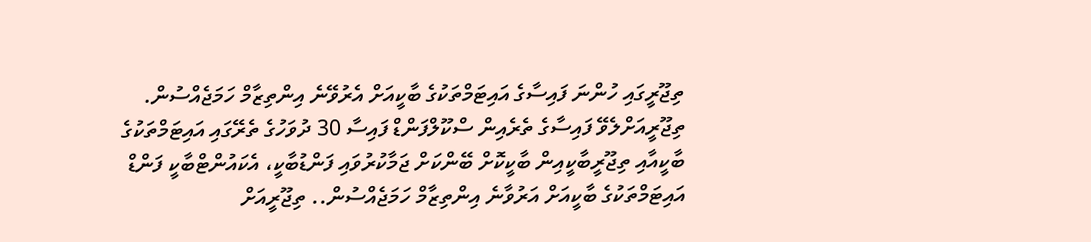ތިޖޫރީގައި ހުންނަ ފައިސާގެ އައިޓަމްތަކުގެ ބާކީއަށް އެރުވޭނެ އިންތިޒާމް ހަމަޖެއްސުން. ތިޖޫރީއަށްލެވޭ ފައިސާގެ ތެރެއިން ސްކޫލްފަންޑް ފައިސާ 30 ދުވަހުގެ ތެރޭގައި އައިޓަމްތަކުގެ ބާކީއާއި ތިޖޫރީބާކީއިން ބާކީކޮށް ބޭންކަށް ޖަމާކުރުވައި ފަންޑުބާކީ، އެކައުންޓްބާކީ ފަންޑް އައިޓަމްތަކުގެ ބާކީއަށް އަރުވާނެ އިންތިޒާމް ހަމަޖެއްސުން.. ތިޖޫރީއަށް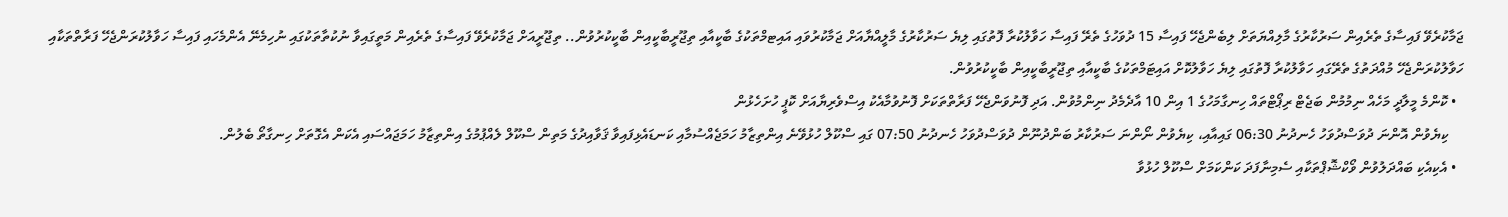ޖަމާކުރެވޭ ފައިސާގެ ތެރެއިން ސަރުކާރުގެ މާލިއްޔަތަށް ލިބެންޖެހޭ ފައިސާ 15 ދުވަހުގެ ތެރޭ ފައިސާ ހަވާލުކުރާ ފޮތުގައި ލިޔެ ސަރުކާރުގެ މާލީއްޔާއަށް ޖަމާކުރުވައި އައިޓމްތަކުގެ ބާކީއާއި ތިޖޫރީބާކީއިން ބާކީކުރުވުން.. ތިޖޫރީއަށް ޖަމާކުރެވޭ ފައިސާގެ ތެރެއިން މަތީގައިވާ ނުކުތާތަކުގައި ނުހިމެނޭ އެންމެހައި ފައިސާ ހަވާލުކުރަންޖެހޭ ފަރާތްތަކާއި ހަވާލުކުރަންޖެހޭ މުއްދަތުގެ ތެރޭގައި ހަވާލުކުރާ ފޮތުގައި ލިޔެ ހަވާލުކޮށް އައިޓަމްތަކުގެ ބާކީއާއި ތިޖޫރީބާކީއިން ބާކީކުރުވުން.
  • ކޮންމެ މީލާދީ މަހެއް ނިމުމުން ބަޖެޓް ރިޕޯޓްތައް ހިނގާމަހުގެ 1 އިން 10 އާދެމެދު ނިންމުވުން. އަދި ފޮނުވަންޖެހޭ ފަރާތްތަކަށް ފޮނުވުމާއެކު އިސްވެރިޔާއަށް ކޮޕީ ހުށަހެޅުން
    ކިޔެވުން އޮންނަ ދުވަސްދުވަހު ހެނދުނު 06:30 ގައިއާއި، ކިޔެވުން ނޯންނަ ސަރުކާރު ބަންދުނޫން ދުވަސްދުވަހު ހެނދުނު 07:50 ގައި ސްކޫލް ހުޅުވޭނެ އިންތިޒާމު ހަމަޖެއްސުމާއި ކަނޑައެޅިފައިވާ ޤަވާއިދުގެ މަތިން ސްކޫލް ލެއްޕުމުގެ އިންތިޒާމު ހަމަޖައްސައި އެކަން އެގޮތަށް ހިނގާތޯ ބެލުން.
  • އެކިއެކި ބައްދަލުވުން ވޯކްޝޮޕްތަކާއި ސެމިނާފަދަ ކަންކަމަށް ސްކޫލް ހުޅުވާ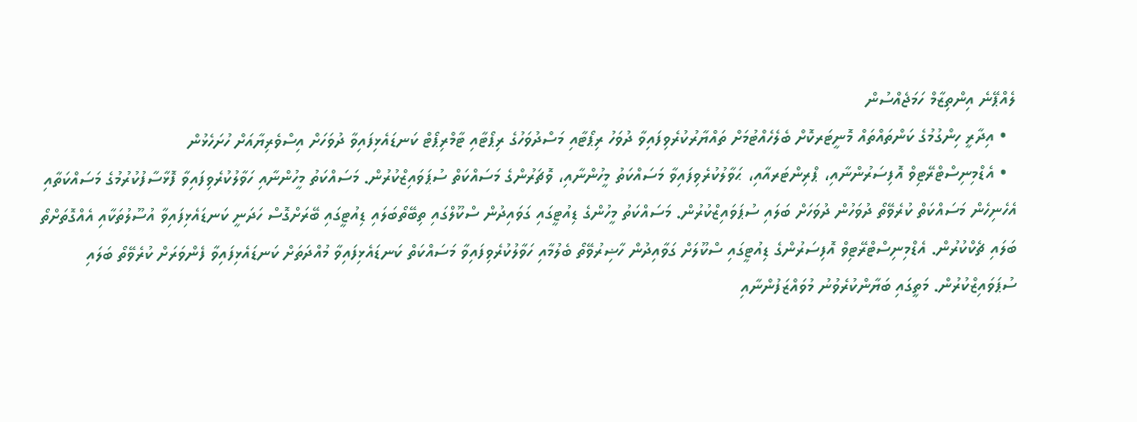ލެއްޕޭނެ އިންތިޒާމް ހަމަޖެއްސުން
  • އިދާރީ ހިންގުމުގެ ކަންތައްތައް މޮނީޓަރކޮށް ބެލެހެއްޓުމަށް ތައްޔާރުކުރެވިފައިވާ ދުވަހު ރިޕޯޓާއި މަސްދުވަހުގެ ރިޕޯޓާއި ޓާމްރިޕޯޓް ކަނޑައެޅިފައިވާ ދުވަހަށް އިސްވެރިޔާއަށް ހުށަހެޅުން
  • އެޑްމިނިސްޓްރޭޓިވް އޮފިސަރުންނާއި، ޕްރިންޓަރއާއި، ޙަވާލުކުރެވިފައިވާ މަސައްކަތު މީހުންނާއި، ވޮޗަރުންގެ މަސައްކަތް ސުޕަވައިޒްކުރުން. މަސައްކަތު މީހުންނާއި ހަވާލުކުރެވިފައިވާ ފޮޅާސާފުކުރުމުގެ މަސައްކަތާއި އެހެނިހެން މަސައްކަތް ކުރެވޭތޯ ދުވަހުން ދުވަހަށް ބަލައި ސުޕަވައިޒްކުރުން. މަސައްކަތު މީހުންގެ ޑިއުޓީގައި ގަވައިދުން ސްކޫލްގައި ތިބޭތޯބަލައި ޑިއުޓީގައި ބޭރަށްގޮސް ހަދަނީ ކަނޑައެޅިފައިވާ އުސޫލުތަކާއި އެއްގޮތަށްތޯ ބަލައި ޗެކްކުރުން. އެޑްމިނިސްޓްރޭޓިވް އޮފިސަރުންގެ ޑިއުޓީގައި ސްކޫލަށް ގަވާއިދުން ހާޟިރުވޭތޯ ބެލުމާއި ހަވާލުކުރެވިފައިވާ މަސައްކަތް ކަނޑައެޅިފައިވާ މުއްދަތަށް ކަނޑައެޅިފައިވާ ފެންވަރަށް ކުރެވޭތޯ ބަލައި ސުޕަވައިޒްކުރުން. މަތީގައި ބަޔާންކުރެވުނު މުވައްޒަފުންނާއި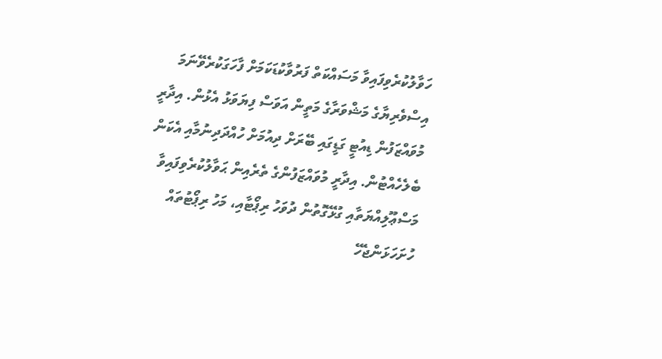ހަވާލުކުރެވިފައިވާ މަސައްކަތް ފަރުވާކުޑަކަމަށް ފާހަގަކުރެވޭނަމަ އިސްވެރިޔާގެ މަޝްވަރާގެ މަތީން އަވަސް ފިޔަވަޅު އެޅުން. އިދާރީ މުވައްޒަފުން ޑިއުޓީ ގަޑީގައި ބޭރަށް ދިއުމަށް ހުއްދަދިނުމާއި އެކަން ބެލެހެއްޓުން. އިދާރީ މުވައްޒަފުންގެ ތެރެއިން ޙަވާލުކުރެވިފައިވާ މަސްޢޫލިއްޔަތާއި ގުޅޭގޮތުން ދުވަހު ރިޕޯޓާއި، މަހު ރިޕޯޓުތައް ހުށަހަޅަންޖެހޭ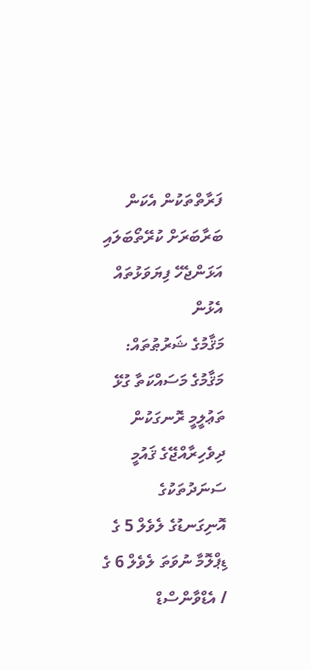ފަރާތްތަކުން އެކަން ބަރާބަރަށް ކުރޭތޯބަލައި އަޅަންޖެހޭ ފިޔަވަޅުތައް އެޅުން
މަޤާމުގެ ޝަރުޠުތައް:
މަޤާމުގެ މަސައްކަތާ ގުޅޭ ތަޢުލީމީ ރޮނގަކުން ދިވެހިރާއްޖޭގެ ޤައުމީ ސަނަދުތަކުގެ އޮނިގަނޑުގެ ލެވެލް 5 ގެ ޑިޕްލޮމާ ނުވަތަ ލެވެލް 6 ގެ / އެޑްވާންސްޑް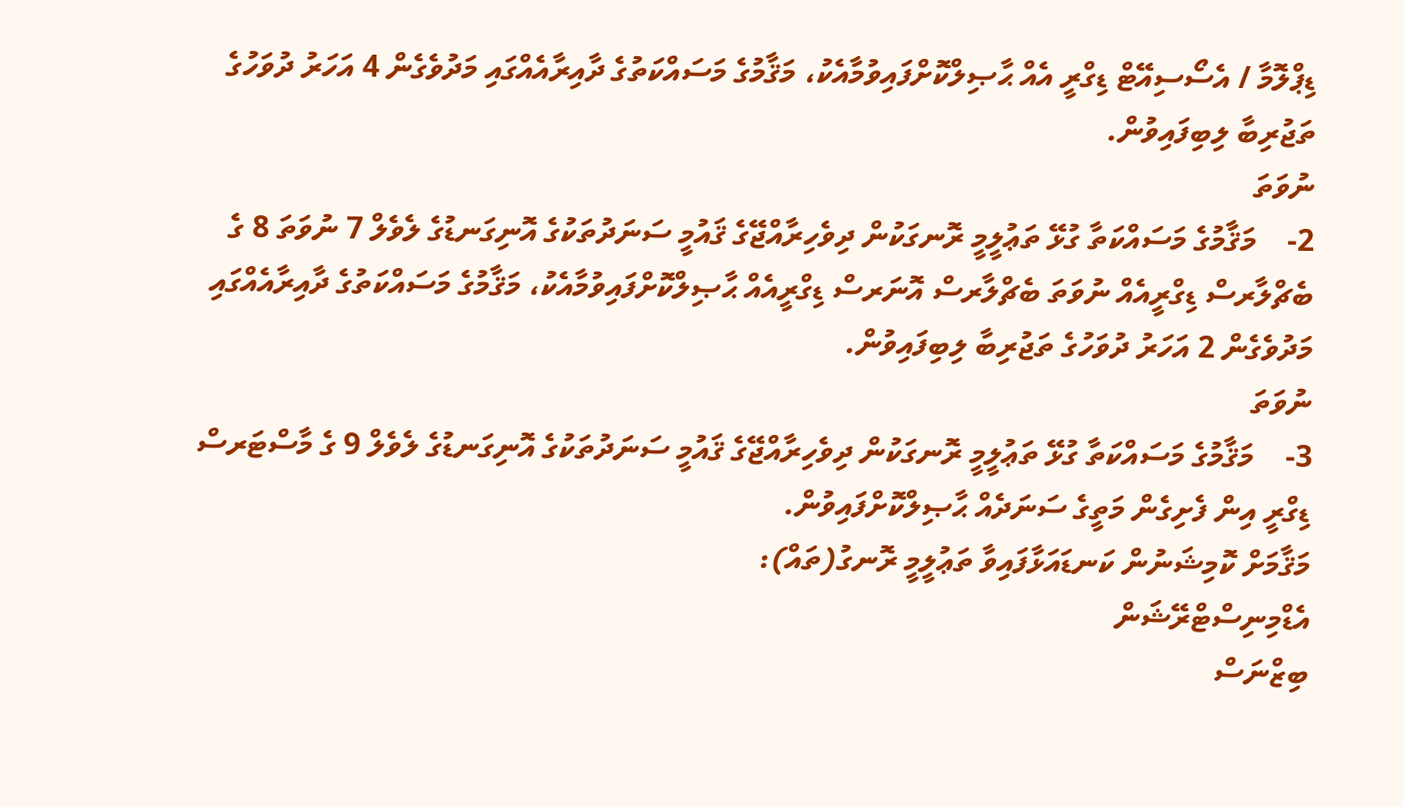ޑިޕްލޮމާ / އެސޯސިއޭޓް ޑިގްރީ އެއް ޙާޞިލްކޮށްފައިވުމާއެކު، މަޤާމުގެ މަސައްކަތުގެ ދާއިރާއެއްގައި މަދުވެގެން 4 އަހަރު ދުވަހުގެ ތަޖުރިބާ ލިބިފައިވުން.
ނުވަތަ
2-    މަޤާމުގެ މަސައްކަތާ ގުޅޭ ތަޢުލީމީ ރޮނގަކުން ދިވެހިރާއްޖޭގެ ޤައުމީ ސަނަދުތަކުގެ އޮނިގަނޑުގެ ލެވެލް 7 ނުވަތަ 8 ގެ ބެޗްލާރސް ޑިގްރީއެއް ނުވަތަ ބެޗްލާރސް އޮނަރސް ޑިގްރީއެއް ޙާޞިލްކޮށްފައިވުމާއެކު، މަޤާމުގެ މަސައްކަތުގެ ދާއިރާއެއްގައި މަދުވެގެން 2 އަހަރު ދުވަހުގެ ތަޖުރިބާ ލިބިފައިވުން.
ނުވަތަ
3-    މަޤާމުގެ މަސައްކަތާ ގުޅޭ ތަޢުލީމީ ރޮނގަކުން ދިވެހިރާއްޖޭގެ ޤައުމީ ސަނަދުތަކުގެ އޮނިގަނޑުގެ ލެވެލް 9 ގެ މާސްޓަރސް ޑިގްރީ އިން ފެށިގެން މަތީގެ ސަނަދެއް ޙާޞިލްކޮށްފައިވުން.
މަޤާމަށް ކޮމިޝަނުން ކަނޑައަޅާފައިވާ ތަޢުލީމީ ރޮނގު(ތައް):
އެޑްމިނިސްޓްރޭޝަން
ބިޒްނަސް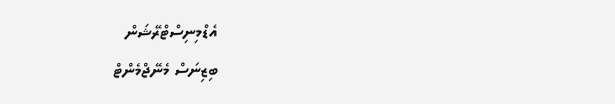އެޑްމިނިސްޓްރޭޝަން
ބިޒިނަސް މެނޭޖްމެންޓް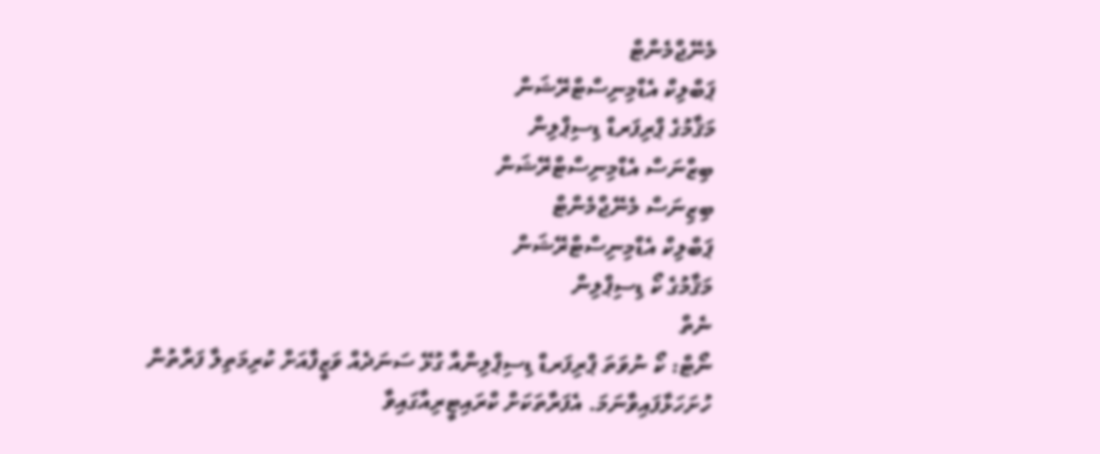މެނޭޖްމެންޓް
ޕަބްލިކް އެޑްމިނިސްޓްރޭޝަން
މަޤާމުގެ ޕްރިފަރޑް ޑިސިޕްލިން
ބިޒްނަސް އެޑްމިނިސްޓްރޭޝަން
ބިޒިނަސް މެނޭޖްމެންޓް
ޕަބްލިކް އެޑްމިނިސްޓްރޭޝަން
މަޤާމުގެ ކޯ ޑިސިޕްލިން
ނެތް
ނޯޓް: ކޯ ނުވަތަ ޕްރިފަރޑް ޑިސިޕްލިންއާ ގުޅޭ ސަނަދެއް ވަޒީފާއަށް ކުރިމަތިލާ ފަރާތުން ހުށަހަޅާފައިވާނަމަ. އެފަރާތަކަށް ކްރައިޓީރިއާގައިވާ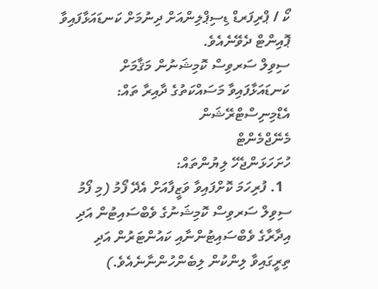ކޯ / ޕްރިފަރޑް ޑިސިޕްލިންއަށް ދިނުމަށް ކަނޑައަޅާފައިވާ ޕޮއިންޓް ދެވޭނެއެވެ.
ސިވިލް ސަރވިސް ކޮމިޝަނުން މަޤާމަށް ކަނޑައަޅާފައިވާ މަސައްކަތުގެ ދާއިރާ ތައް:
އެޑްމިނިސްޓްރޭޝަން
މެނޭޖްމެންޓް
ހުށަހަޅަންޖެހޭ ލިޔުންތައް:
  1. ފުރިހަމަ ކޮށްފައިވާ ވަޒީފާއަށް އެދޭ ފޯމު (މި ފޯމު ސިވިލް ސަރވިސް ކޮމިޝަނުގެ ވެބްސައިޓުން އަދި އިދާރާގެ ވެބްސައިޓުންނާއި ކައުންޓަރުން އަދި ތިރީގައިވާ ލިންކުން ލިބެންހުންނާނެއެވެ.)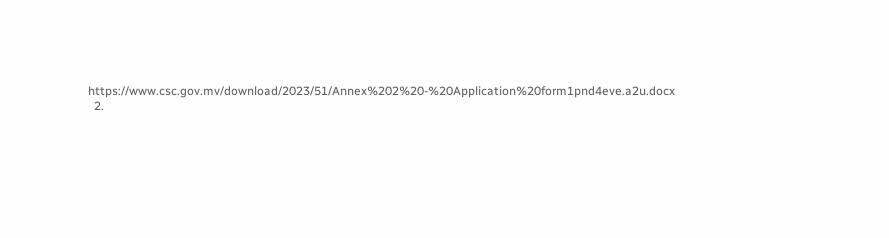https://www.csc.gov.mv/download/2023/51/Annex%202%20-%20Application%20form1pnd4eve.a2u.docx
  2.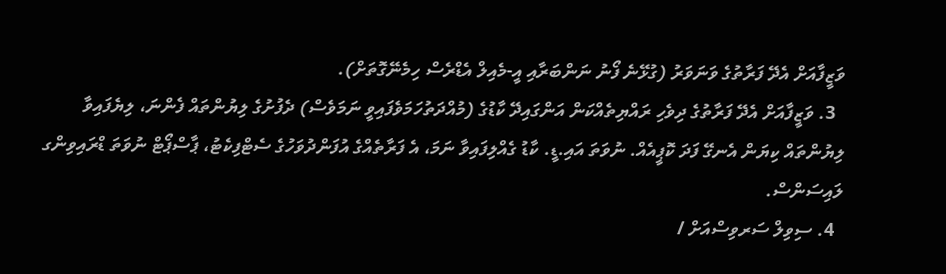ވަޒީފާއަށް އެދޭ ފަރާތުގެ ވަނަވަރު (ގުޅޭނެ ފޯނު ނަންބަރާއި އީ-މެއިލް އެޑްރެސް ހިމެނޭގޮތަށް).
  3. ވަޒީފާއަށް އެދޭ ފަރާތުގެ ދިވެހި ރައްޔިތެއްކަން އަންގައިދޭ ކާޑުގެ (މުއްދަތުހަމަވެފައިވީ ނަމަވެސް) ދެފުށުގެ ލިޔުންތައް ފެންނަ، ލިޔެފައިވާ ލިޔުންތައް ކިޔަން އެނގޭ ފަދަ ކޮޕީއެއް. ނުވަތަ އައި.ޑީ. ކާޑު ގެއްލިފައިވާ ނަމަ، އެ ފަރާތެއްގެ އުފަންދުވަހުގެ ސެޓްފިކެޓު، ޕާސްޕޯޓް ނުވަތަ ޑްރައިވިންގ ލައިސަންސް.
  4. ސިވިލް ސަރވިސްއަށް /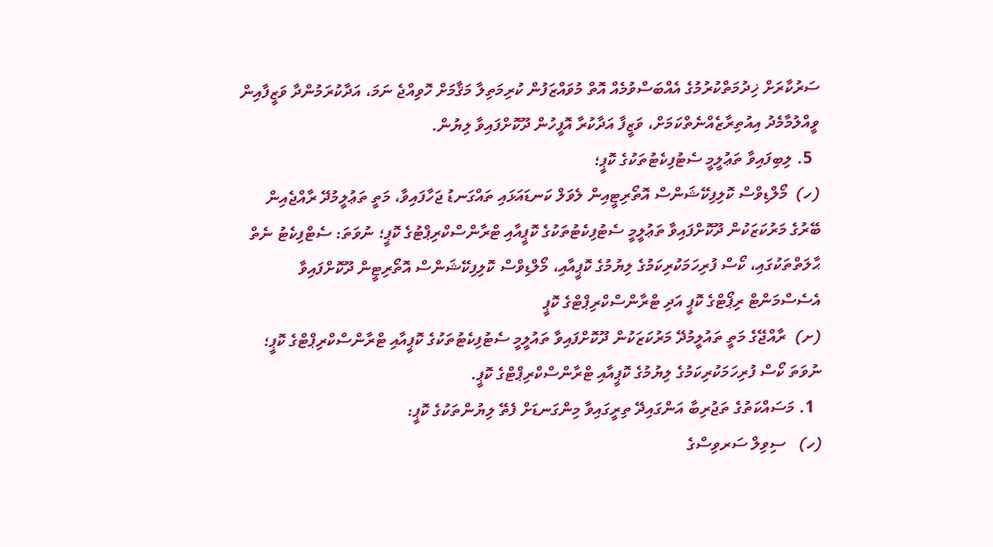ސަރުކާރަށް ޚިދުމަތްކުރުމުގެ އެއްބަސްވުމެއް އޮތް މުވައްޒަފުން ކުރިމަތިލާ މަޤާމަށް ހޮވިއްޖެ ނަމަ، އަދާކުރަމުންދާ ވަޒީފާއިން ވީއްލުމާމެދު އިއުތިރާޒެއްނެތްކަމަށް، ވަޒީފާ އަދާކުރާ އޮފީހުން ދޫކޮށްފައިވާ ލިޔުން.
  5. ލިބިފައިވާ ތަޢުލީމީ ސެޓުފިކެޓުތަކުގެ ކޮޕީ؛
(ހ)  މޯލްޑިވްސް ކޮލިފިކޭޝަންސް އޮތޯރިޓީއިން ލެވަލް ކަނޑައަޅައި ތައްގަނޑު ޖަހާފައިވާ، މަތީ ތަޢުލީމުދޭ ރާއްޖެއިން ބޭރުގެ މަރުކަޒަކުން ދޫކޮށްފައިވާ ތަޢުލީމީ ސެޓުފިކެޓުތަކުގެ ކޮޕީއާއި ޓްރާންސްކްރިޕްޓުގެ ކޮޕީ؛ ނުވަތަ: ސެޓްފިކެޓު ނެތް ޙާލަތްތަކުގައި، ކޯސް ފުރިހަމަކުރިކަމުގެ ލިޔުމުގެ ކޮޕީއާއި، މޯލްޑިވްސް ކޮލިފިކޭޝަންސް އޮތޯރިޓީން ދޫކޮށްފައިވާ އެސެސްމަންޓް ރިޕޯޓްގެ ކޮޕީ އަދި ޓްރާންސްކްރިޕްޓްގެ ކޮޕީ
(ށ)  ރާއްޖޭގެ މަތީ ތައުލީމުދޭ މަރުކަޒަކުން ދޫކޮށްފައިވާ ތައުލީމީ ސެޓުފިކެޓުތަކުގެ ކޮޕީއާއި ޓްރާންސްކްރިޕްޓްގެ ކޮޕީ؛ ނުވަތަ ކޯސް ފުރިހަމަކުރިކަމުގެ ލިޔުމުގެ ކޮޕީއާއި ޓްރާންސްކްރިޕްޓްގެ ކޮޕީ.
  1. މަސައްކަތުގެ ތަޖުރިބާ އަންގައިދޭ ތިރީގައިވާ މިންގަނޑަށް ފެތޭ ލިޔުންތަކުގެ ކޮޕީ:
(ހ)   ސިވިލް ސަރވިސްގެ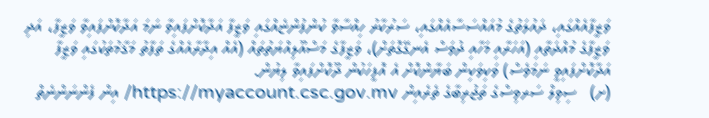ވަޒީފާއެއްގައި، ދައުލަތުގެ މުއައްސަސާއެއްގައި، ސަރުކާރު ހިއްސާވާ ކުންފުންޏެއްގައި ވަޒީފާ އަދާކޮށްފައިވާ ނަމަ އަދާކޮށްފައިވާ ވަޒީފާ، އަދި ވަޒީފާގެ މުއްދަތާއި (އަހަރާއި މަހާއި ދުވަސް އެނގޭގޮތަށް)، ވަޒީފާގެ މަސްއޫލިއްޔަތުތައް (އެއް އިދާރާއެއްގެ ތަފާތު މަޤާމުތަކުގައި ވަޒީފާ އަދާކޮށްފައިވީ ނަމަވެސް) ވަކިވަކިން ބަޔާންކޮށް އެ އޮފީހަކުން ދޫކޮށްފައިވާ ލިޔުން.
(ށ)   ސިވިލް ސަރވިސްގެ ތަޖުރިބާގެ ތެރެއިން https://myaccount.csc.gov.mv/ އިން ފެންނަންނެތް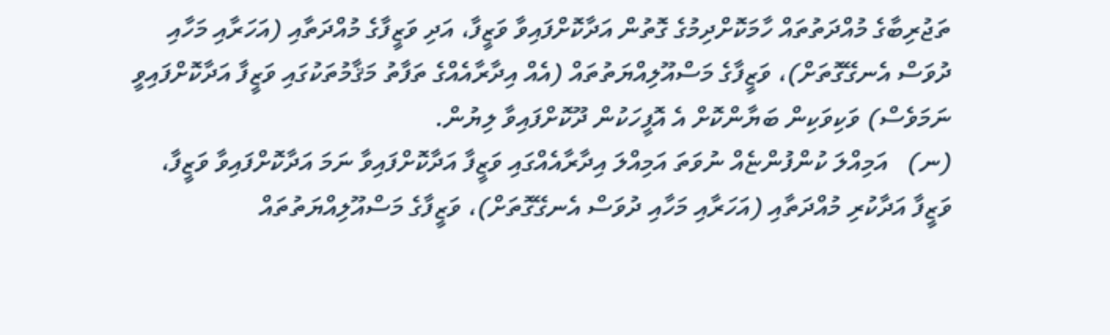ތަޖުރިބާގެ މުއްދަތުތައް ހާމަކޮށްދިމުގެ ގޮތުން އަދާކޮށްފައިވާ ވަޒީފާ، އަދި ވަޒީފާގެ މުއްދަތާއި (އަހަރާއި މަހާއި ދުވަސް އެނގޭގޮތަށް)، ވަޒީފާގެ މަސްއޫލިއްޔަތުތައް (އެއް އިދާރާއެއްގެ ތަފާތު މަޤާމުތަކުގައި ވަޒީފާ އަދާކޮށްފައިވީ ނަމަވެސް) ވަކިވަކިން ބަޔާންކޮށް އެ އޮފީހަކުން ދޫކޮށްފައިވާ ލިޔުން.
(ނ)   އަމިއްލަ ކުންފުންޏެއް ނުވަތަ އަމިއްލަ އިދާރާއެއްގައި ވަޒީފާ އަދާކޮށްފައިވާ ނަމަ އަދާކޮށްފައިވާ ވަޒީފާ، ވަޒީފާ އަދާކުރި މުއްދަތާއި (އަހަރާއި މަހާއި ދުވަސް އެނގޭގޮތަށް)، ވަޒީފާގެ މަސްއޫލިއްޔަތުތައް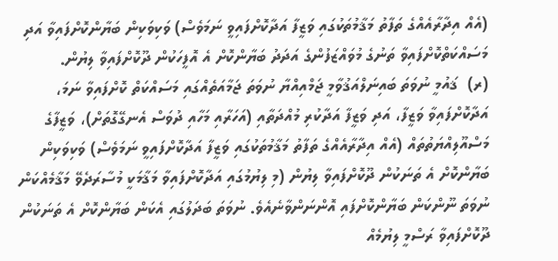(އެއް އިދާރާއެއްގެ ތަފާތު މަޤާމުތަކުގައި ވަޒީފާ އަދާކޮށްފައިވީ ނަމަވެސް) ވަކިވަކިން ބަޔާންކޮށްފައިވާ އަދި މަސައްކަތްކޮށްފައިވާ ތަނުގެ މުވައްޒަފުންގެ އަދަދު ބަޔާންކޮށް އެ އޮފީހަކުން ދޫކޮށްފައިވާ ލިޔުން.
(ރ)  ޤައުމީ ނުވަތަ ބައިނަލްއަޤުވާމީ ޖަމްއިއްޔާ ނުވަތަ ޖަމާއަތެއްގައި މަސައްކަތް ކޮށްފައިވާ ނަމަ، އަދާކޮށްފައިވާ ވަޒީފާ، އަދި ވަޒީފާ އަދާކުރި މުއްދަތާއި (އަހަރާއި މަހާއި ދުވަސް އެނގޭގޮތަށް)، ވަޒީފާގެ މަސްއޫލިއްޔަތުތައް (އެއް އިދާރާއެއްގެ ތަފާތު މަޤާމުތަކުގައި ވަޒީފާ އަދާކޮށްފައިވީ ނަމަވެސް) ވަކިވަކިން ބަޔާންކޮށް އެ ތަނަކުން ދޫކޮށްފައިވާ ލިޔުން (މި ލިޔުމުގައި އަދާކޮށްފައިވާ މަޤާމަކީ މުސާރަދެވޭ މަޤާމެއްކަން ނުވަތަ ނޫންކަން ބަޔާންކޮށްފައި އޮންނަންވާނެއެވެ. ނުވަތަ ބަދަލުގައި އެކަން ބަޔާންކޮށް އެ ތަނަކުން ދޫކޮށްފައިވާ ރަސްމީ ލިޔުމެއް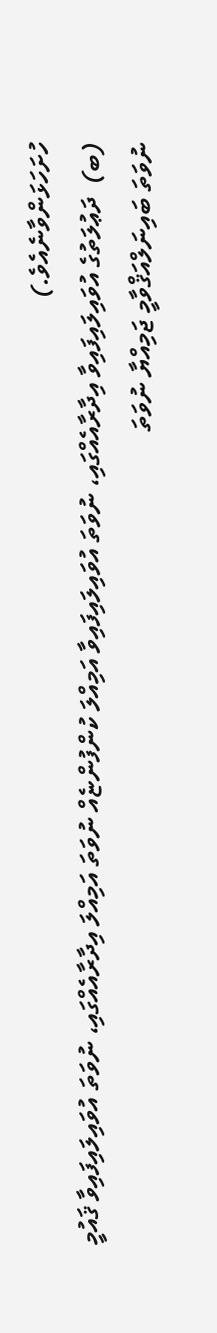ހުށަހަޅަންވާނެއެވެ.)
(ބ)  ދަޢުލަތުގެ އުވައިލައިފައިވާ އިދާރާއެއްގައި، ނުވަތަ އުވައިލައިފައިވާ އަމިއްލަ ކުންފުންޏެއް ނުވަތަ އަމިއްލަ އިދާރާއެއްގައި، ނުވަތަ އުވައިލައިފައިވާ ޤައުމީ ނުވަތަ ބައިނަލްއަޤްވާމީ ޖަމިއްޔާ ނުވަތަ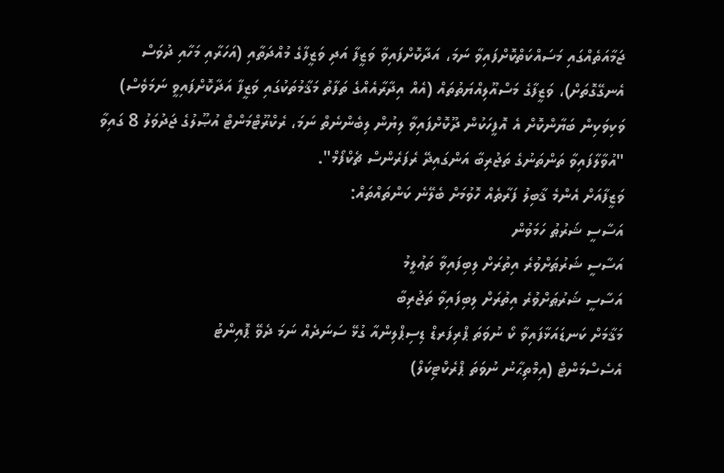ޖަމާއަތެއްގައި މަސައްކަތްކޮށްފައިވާ ނަމަ، އަދާކޮށްފައިވާ ވަޒީފާ އަދި ވަޒީފާގެ މުއްދަތާއި (އަހަރާއި މަހާއި ދުވަސް އެނގޭގޮތަށް)، ވަޒީފާގެ މަސްއޫލިއްޔަތުތައް (އެއް އިދާރާއެއްގެ ތަފާތު މަޤާމުތަކުގައި ވަޒީފާ އަދާކޮށްފައިވީ ނަމަވެސް) ވަކިވަކިން ބަޔާންކޮށް އެ އޮފީހަކުން ދޫކޮށްފައިވާ ލިޔުން ލިބެންނެތް ނަމަ، ރެކްރޫޓްމަންޓް އުޞޫލުގެ ޖަދުވަލު 8 ގައިވާ "އުވާލާފައިވާ ތަންތަނުގެ ތަޖުރިބާ އަންގައިދޭ ރެފަރެންސް ޗެކްފޯމް".
ވަޒީފާއަށް އެންމެ ޤާބިލު ފަރާތެއް ހޮވުމަށް ބެލޭނެ ކަންތައްތައް:
އަސާސީ ޝަރުޠު ހަމަވުން
އަސާސީ ޝަރުޠަށްވުރެ އިތުރަށް ލިބިފައިވާ ތަޢުލީމު
އަސާސީ ޝަރުޠަށްވުރެ އިތުރަށް ލިބިފައިވާ ތަޖުރިބާ
މަޤާމަށް ކަނޑައަޅާފައިވާ ކޯ ނުވަތަ ޕްރިފަރޑް ޑިސިޕްލިންއާ ގުޅޭ ސަނަދެއް ނަމަ ދެވޭ ޕޮއިންޓު
އެސެސްމަންޓް (އިމްތިޙާނު ނުވަތަ ޕްރެކްޓިކަލް)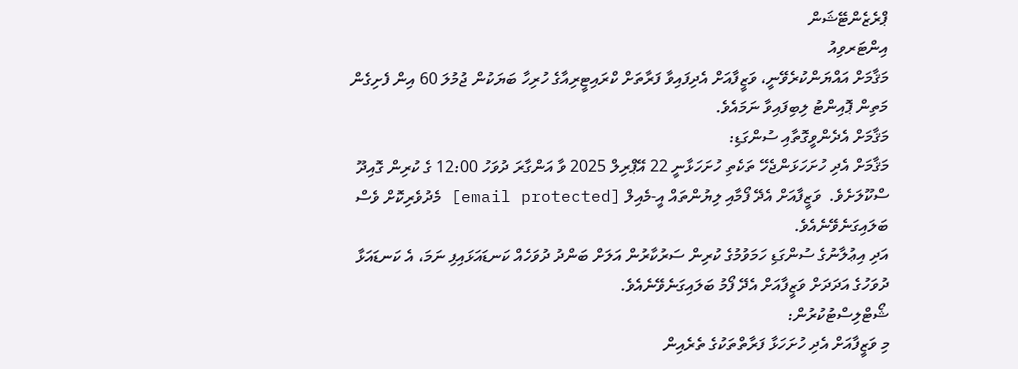ޕްރެޒެންޓޭޝަން
އިންޓަރވިއު
މަޤާމަށް އައްޔަންކުރެވޭނީ، ވަޒީފާއަށް އެދިފައިވާ ފަރާތަށް ކްރައިޓީރިއާގެ ހުރިހާ ބަޔަކުން ޖުމުލަ 60 އިން ފެށިގެން މަތިން ޕޮއިންޓު ލިބިފައިވާ ނަމައެވެ.
މަޤާމަށް އެދެންވީގޮތާއި ސުންގަޑި:
މަޤާމަށް އެދި ހުށަހަޅަންޖެހޭ ތަކެތި ހުށަހަޅާނީ 22 އޭޕްރިލް 2025 ވާ އަންގާރަ ދުވަހު 12:00 ގެ ކުރިން ގޮއިދޫ ސްކޫލަށެވެ.  ވަޒީފާއަށް އެދޭ ފޯމާއި ލިޔުންތައް އީ-މެއިލް [email protected] މެދުވެރިކޮށް ވެސް ބަލައިގަނެވޭނެއެވެ.
އަދި އިޢުލާނުގެ ސުންގަޑި ހަމަވުމުގެ ކުރިން ސަރުކާރުން އަލަށް ބަންދު ދުވަހެއް ކަނޑައަޅައިފި ނަމަ، އެ ކަނޑައަޅާ ދުވަހުގެ އަދަދަށް ވަޒީފާއަށް އެދޭ ފޯމު ބަލައިގަނެވޭނެއެވެ.
ޝޯޓްލިސްޓުކުރުން:
މި ވަޒީފާއަށް އެދި ހުށަހަޅާ ފަރާތްތަކުގެ ތެރެއިން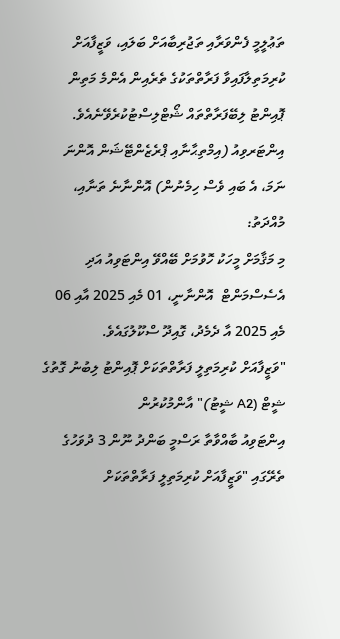ތަޢުލީމީ ފެންވަރާއި ތަޖުރިބާއަށް ބަލައި، ވަޒީފާއަށް ކުރިމަތިލާފައިވާ ފަރާތްތަކުގެ ތެރެއިން އެންމެ މަތިން ޕޮއިންޓު ލިބޭފަރާތްތައް ޝޯޓްލިސްޓުކުރެވޭނެއެވެ.
އިންޓަރވިއު (އިމްތިޙާނާއި ޕްރެޒެންޓޭޝަން އޮންނަ ނަމަ، އެ ބައި ވެސް ހިމެނުން) އޮންނާނެ ތަނާއި، މުއްދަތު:
މި މަޤާމަށް މީހަކު ހޮވުމަށް ބޭއްވޭ އިންޓަވިއު އަދި އެސެސްމަންޓް  އޮންނާނީ، 01 މެއި 2025 އާއި 06 މެއި 2025 އާ ދެމެދު، ގޮއިދޫ ސްކޫލުގައެވެ.
"ވަޒީފާއަށް ކުރިމަތިލީ ފަރާތްތަކަށް ޕޮއިންޓު ލިބުނު ގޮތުގެ ޝީޓް (A2 ޝީޓު)" އާންމުކުރުން
އިންޓަވިއު ބާއްވާތާ ރަސްމީ ބަންދު ނޫން 3 ދުވަހުގެ ތެރޭގައި "ވަޒީފާއަށް ކުރިމަތިލީ ފަރާތްތަކަށް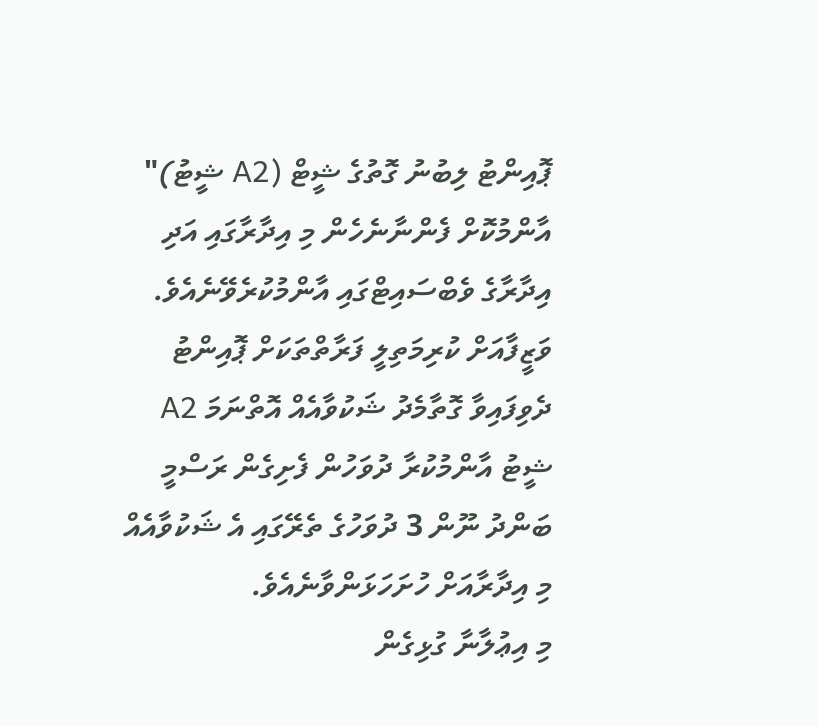ޕޮއިންޓު ލިބުނު ގޮތުގެ ޝީޓް (A2 ޝީޓު)" އާންމުކޮށް ފެންނާނެހެން މި އިދާރާގައި އަދި އިދާރާގެ ވެބްސައިޓްގައި އާންމުކުރެވޭނެއެވެ. ވަޒީފާއަށް ކުރިމަތިލީ ފަރާތްތަކަށް ޕޮއިންޓު ދެވިފައިވާ ގޮތާމެދު ޝަކުވާއެއް އޮތްނަމަ A2 ޝީޓު އާންމުކުރާ ދުވަހުން ފެށިގެން ރަސްމީ ބަންދު ނޫން 3 ދުވަހުގެ ތެރޭގައި އެ ޝަކުވާއެއް މި އިދާރާއަށް ހުށަހަޅަންވާނެއެވެ.
މި އިޢުލާނާ ގުޅިގެން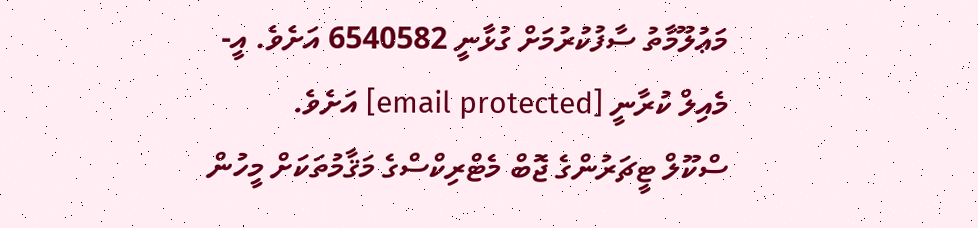މަޢުލޫމާތު ސާފުކުރުމަށް ގުޅާނީ 6540582 އަށެވެ. އީ-މެއިލް ކުރާނީ [email protected] އަށެވެ.
ސްކޫލް ޓީޗަރުންގެ ޖޮބް މެޓްރިކްސްގެ މަޤާމުތަކަށް މީހުން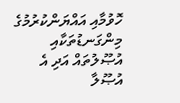ހޮވުމާއި އައްޔަންކުރުމުގެ މިންގަނޑުތަކާއި އުޞޫލުތައް އަދި އެ އުޞޫލާ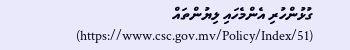ގުޅުންހުރި އެންމެހައި ލިޔުންތައް (https://www.csc.gov.mv/Policy/Index/51)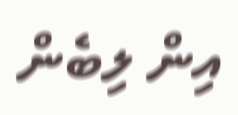އިން ލިބެން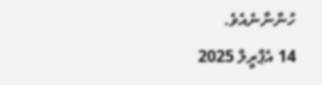ހުންނާނެއެވެ.
14 އެޕްރީލް 2025